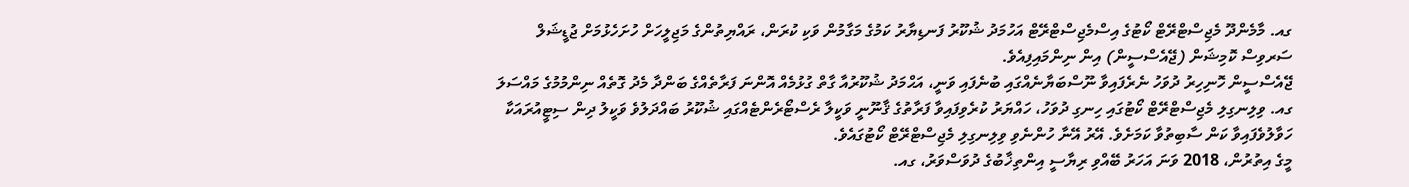ގއ. މާމެންދޫ މެޖިސްޓްރޭޓް ކޯޓުގެ އިސްމެޖިސްޓްރޭޓް އަހުމަދު ޝުކޫރު ފަނޑިޔާރު ކަމުގެ މަގާމުން ވަކި ކުރަން، ރައްޔިތުންގެ މަޖިލީހަށް ހުށަހެޅުމަށް ޖުޑީޝަލް ސަރވިސް ކޮމިޝަން (ޖޭއެސްސީން) އިން ނިންމައިފިއެވެ.
ޖޭއެސްސީން ހޮނިހިރު ދުވަހު ނެރެފައިވާ ނޫސްބަޔާނެއްގައި ބުނެފައި ވަނީ، އަޙްމަދު ޝުކޫރުއާ ގާތް ގުޅުމެއް އޮންނަ ފަރާތެއްގެ ބަންދާ މެދު ގޮތެއް ނިންމުމުގެ މައްސަލަ ގއ. ވިލިނގިލި މެޖިސްޓްރޭޓް ކޯޓުގައި ހިނގި ދުވަހު، ހައްޔަރު ކުރެވިފައިވާ ފަރާތުގެ ޤާނޫނީ ވަކީލާ ރެސްޓޯރެންޓެއްގައި ޝުކޫރު ބައްދަލުވެ ވަކީލު ދިން ސިޓީއުރައަކާ ހަވާލުވެފައިވާ ކަން ސާބިތުވާ ކަމަށެވެ. އޭރު އޭނާ ހުންނެވި ވިލިނގިލި މެޖިސްޓްރޭޓް ކޯޓުގައެވެ.
މީގެ އިތުރުން، 2018 ވަނަ އަހަރު ބޭއްވި ރިޔާސީ އިންތިޚާބުގެ ދުވަސްވަރު، ގއ.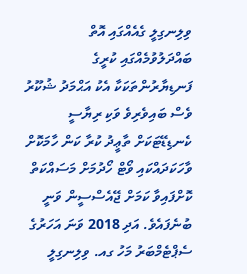ވިލިނގިލީ ގެއެއްގައި އޮތް ބައްދަލުވުމެއްގައި ކުރީގެ ފަނޑިޔާރުންތަކަކާ އެކު އަޙްމަދު ޝުކޫރު ވެސް ބައިވެރިވެ ވަކި ރިޔާސީ ކެނޑިޑޭޓަކަށް ތާޢީދު ކުރާ ކަން ހާމަކޮށް ވާހަކަދައްކައި ވޯޓް ހޯދުމަށް މަސައްކަތް ކޮށްފައިވާ ކަމަށް ޖޭއެސްސީން ވަނީ ބުނެފައެވެ. އަދި 2018 ވަނަ އަހަރުގެ ސެޕްޓެމްބަރު މަހު ގއ. ވިލިނގިލީ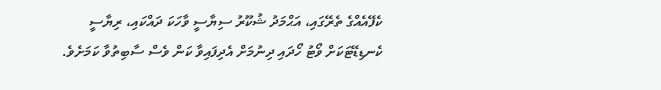ކެފޭއެއްގެ ތެރޭގައި، އަޙްމަދު ޝުކޫރު ސިޔާސީ ވާހަކަ ދައްކައި، ރިޔާސީ ކެނޑިޑޭޓަކަށް ވޯޓު ހޯދައި ދިނުމަށް އެދިފައިވާ ކަން ވެސް ސާބިތުވާ ކަމަށެވެ.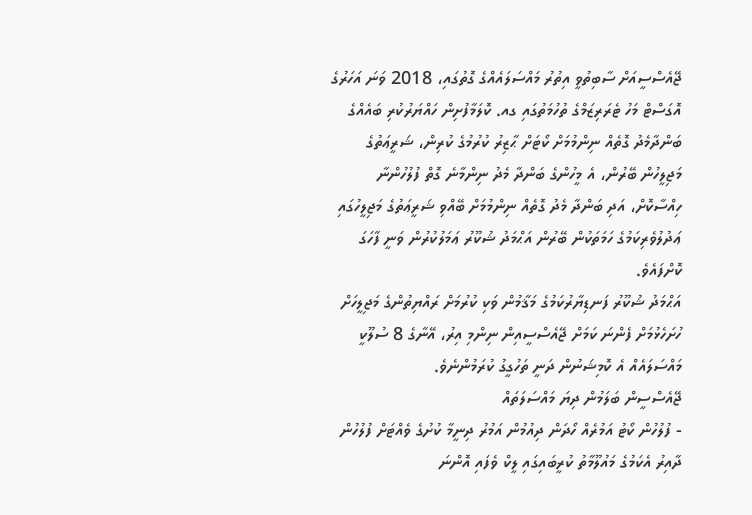ޖޭއެސްސީއަށް ސާބިތުވީ އިތުރު މައްސަލައެއްގެ ގޮތުގައި، 2018 ވަނަ އަހަރުގެ އޮގަސްޓް މަހު ޓެރަރިޒަމްގެ ތުހުމަތުގައި ގއ. ކޮލަމާފުށިން ހައްޔަރުކުރި ބައެއްގެ ބަންދާމެދު ގޮތެއް ނިންމުމަށް ކޯޓަށް ޙާޒިރު ކުރުމުގެ ކުރިން، ޝަރީޢަތުގެ މަޖިލީހުން ބޭރުން، އެ މީހުންގެ ބަންދާ މެދު ނިންމާނެ ގޮތް ފުލުހުންނާ ހިއްސާކޮށް، އަދި ބަންދާ މެދު ގޮތެއް ނިންމުމަށް ބޭއްވި ޝަރީޢަތުގެ މަޖިލީހުގައި ޢަދުލުވެރިކަމުގެ ހަމަތަކުން ބޭރުން އަޙްމަދު ޝުކޫރު ޢަމަލުކުރުން ވަނީ ފާހަގަ ކޮށްފައެވެ.
އަޙްމަދު ޝުކޫރު ފަނޑިޔާރުކަމުގެ މަޤާމުން ވަކި ކުރުމަށް ރައްޔިތުންގެ މަޖިލީހަށް ހުށަހެޅުމަށް ފެންނަ ކަމަށް ޖޭއެސްސީއިން ނިންމި އިރު، އޭނާގެ 8 ސުލޫކީ މައްސަލައެއް އެ ކޮމިޝަނުން ދަނީ ތަހުގީގު ކުރަމުންނެވެ.
ޖޭއެސްސީން ބަލަމުން ދިޔަ މައްސަލަތައް
- ފުލުހުން ކޯޓު އަމުރެއް ހޯދަން ދިއުމުން އަމުރު ދިނީމާ ކުށުގެ ވެއްޓަށް ފުލުހުން ދާއިރު އެކަމުގެ މައުލޫމާތު ކުރީބައިގައި ލީކް ވެފައި އޮންނަ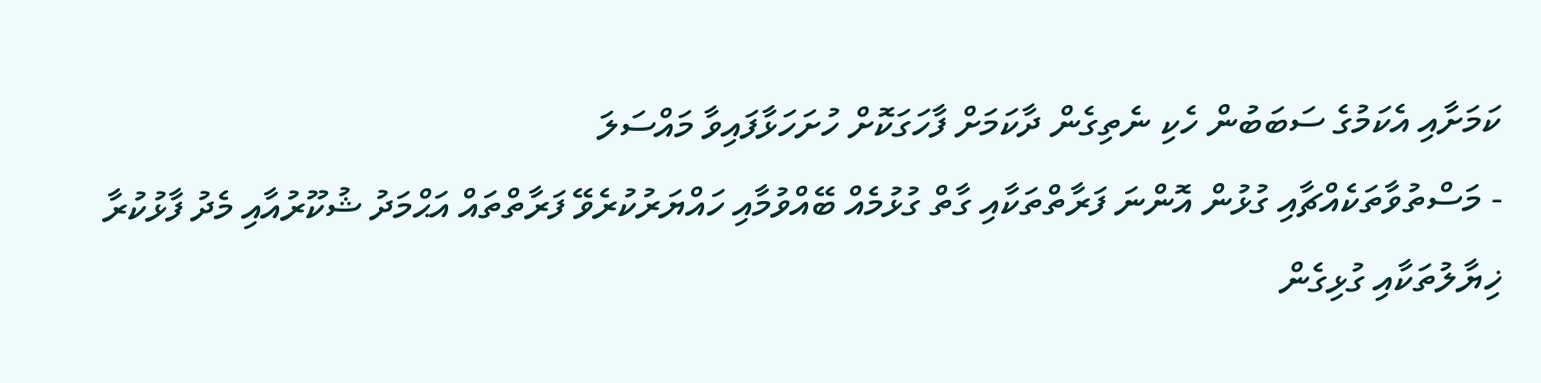ކަމަށާއި އެކަމުގެ ސަބަބުން ހެކި ނެތިގެން ދާކަމަށް ފާހަގަކޮށް ހުށަހަޅާފައިވާ މައްސަލަ
- މަސްތުވާތަކެއްޗާއި ގުޅުން އޮންނަ ފަރާތްތަކާއި ގާތް ގުޅުމެއް ބޭއްވުމާއި ހައްޔަރުކުރެވޭ ފަރާތްތައް އަޙްމަދު ޝުކޫރުއާއި މެދު ފާޅުކުރާ ޚިޔާލުތަކާއި ގުޅިގެން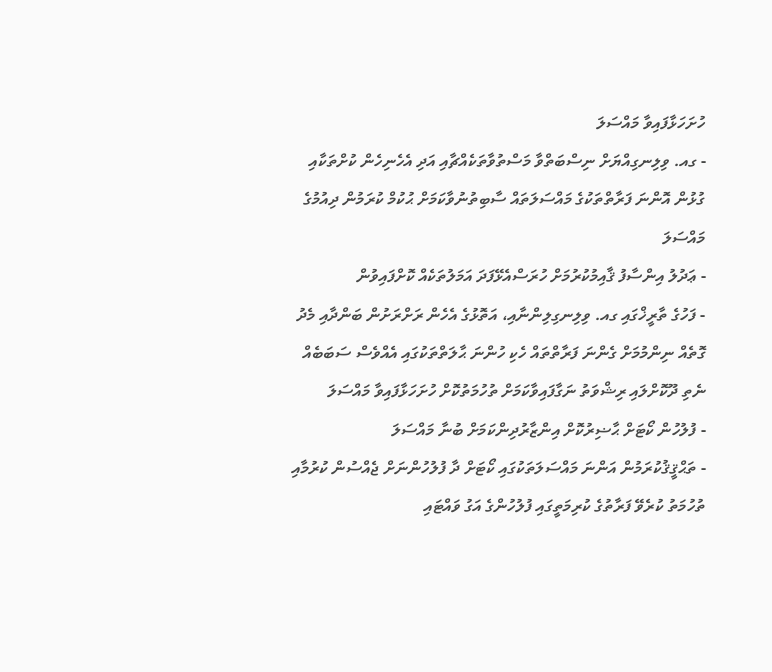ހުށަހަޅާފައިވާ މައްސަލަ
- ގއ. ވިލިނގިއްޔަށް ނިސްބަތްވާ މަސްތުވާތަކެއްޗާއި އަދި އެހެނިހެން ކުށްތަކާއި ގުޅުން އޮންނަ ފަރާތްތަކުގެ މައްސަލަތައް ސާބިތުނުވާކަމަށް ޙުކުމް ކުރަމުން ދިއުމުގެ މައްސަލަ
- ޢަދުލު އިންސާފު ޤާއިމުކުރުމަށް ހުރަސްއެޅޭފަދަ އަމަލުތަކެއް ކޮށްފައިވުން
- ފަހުގެ ތާރީޚްގައި ގއ. ވިލިނގިލިންނާއި، އަތޮޅުގެ އެހެން ރަށްރަށުން ބަންދާއި މެދު ގޮތެއް ނިންމުމަށް ގެންނަ ފަރާތްތައް ހެކި ހުންނަ ޙާލަތްތަކުގައި އެއްވެސް ސަބަބެއް ނެތި ދޫކޮށްލައި ރިޝްވަތު ނަގާފައިވާކަމަށް ތުހުމަތުކޮށް ހުށަހަޅާފައިވާ މައްސަލަ
- ފުލުހުން ކޯޓަށް ޙާޟިރުކޮށް އިންޒާރުދިންކަމަށް ބުނާ މައްސަލަ
- ތަޙްޤީޤުކުރަމުން އަންނަ މައްސަލަތަކުގައި ކޯޓަށް ދާ ފުލުހުންނަށް ޖެއްސުން ކުރުމާއި ތުހުމަތު ކުރެވޭ ފަރާތުގެ ކުރިމަތީގައި ފުލުހުންގެ އަގު ވައްޓައި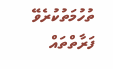ތުހުމަތުކުރެވޭ ފަރާތްތައް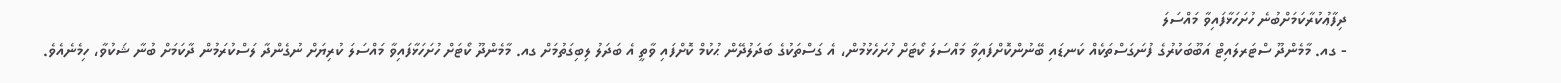ދިފާޢުކުރާކަމަށްބުނެ ހުށަހަޅާފައިވާ މައްސަލަ
- ގއ. މާމެންދޫ ސްޓަރލައިޓް އަބޫބަކުރުގެ ފުނަގަސްތަކެއް ކަނޑައި ބޭނުންކޮށްފައިވާ މައްސަލަ ކޯޓަށް ހުށަހެޅުމުން، އެ ގަސްތަކުގެ ބަދަލުދޭން ޙުކުމް ކޮށްފައި ވާތީ އެ ބަދަލު ލިބިގަތުމަށް ގއ. މާމެންދޫ ކޯޓަށް ހުށަހަޅާފައިވާ މައްސަލަ ކުރިޔަށް ނުގެންދާ ލަސްކުރަމުން ދާކަމަށް ބުނާ ޝަކުވާ، ހިމެނެއެވެ.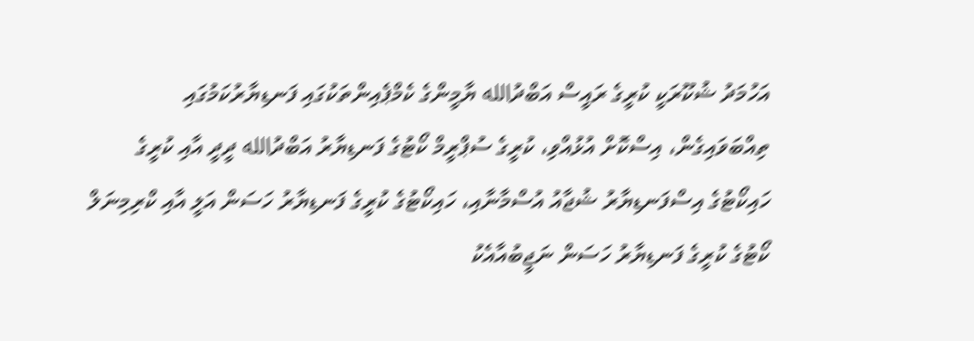އަހުމަދު ޝުކޫރަކީ ކުރީގެ ރައީސް އަބްދުالله ޔާމީންގެ ކެމްޕެއިންތަކުގައި ފަނޑިޔާރުކަމުގައި ތިއްބަވައިގެން، އިސްކޮށް އުޅުއްވި، ކުރީގެ ސުޕްރީމް ކޯޓުގެ ފަނޑިޔާރު އަބްދުالله ދީދީ އާއި ކުރީގެ ހައިކޯޓުގެ އިސްފަނޑިޔާރު ޝުޖާއު އުސްމާނާއި، ހައިކޯޓުގެ ކުރީގެ ފަނޑިޔާރު ހަސަން އަލީ އާއި ކްރިމިނަލް ކޯޓުގެ ކުރީގެ ފަނޑިޔާރު ހަސަން ނަޖީބުއާއެކު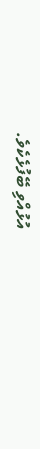އުޅުއްވި ބޭފުޅެކެވެ.